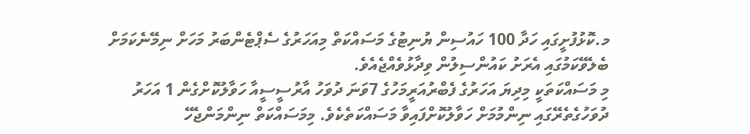މ.ކޮޅުފުށީގައި ހަދާ 100 ހައުސިން ޔުނިޓުގެ މަސައްކަތް މިއަހަރުގެ ސެޕްޓެންބަރު މަހަށް ނިމޭނެކަމަށް ބެލެވޭކަމުގައި އެރަށު ކައުންސިލުން ވިދާޅުވެއްޖެއެވެ.
މި މަސައްކަތަކީ މިދިޔަ އަހަރުގެ ފެބްރުއަރީމަހުގެ 7ވަނަ ދުވަހު އާރުސީސީއާ ހަވާލުކޮށްގެން 1 އަހަރު ދުވަހުގެތެރޭގައި ނިންމުމަށް ހަވާލުކޮށްފައިވާ މަސައްކަތެކެވެ. މިމަސައްކަތް ނިންމަންޖެހޭ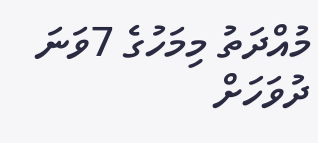މުއްދަތު މިމަހުގެ 7ވަނަ ދުވަހަށް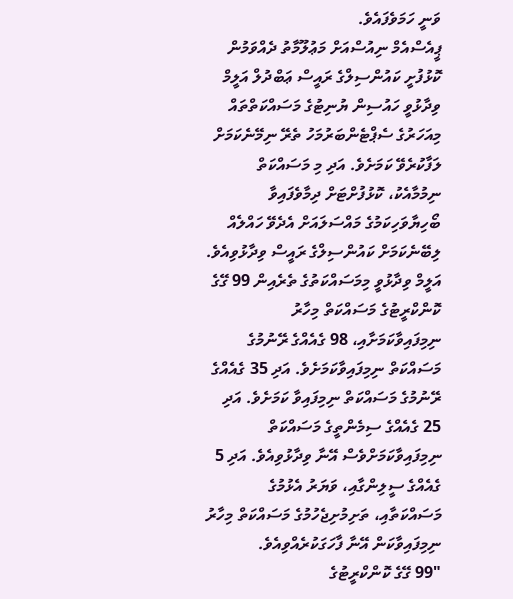ވަނީ ހަމަވެފައެވެ.
ޕީއެސްއެމް ނިއުސްއަށް މަޢުލޫމާތު ދެއްވަމުން ކޮޅުފުށީ ކައުންސިލްގެ ރައީސް ޢަބްދުލް އަލީމް ވިދާޅުވީ ހައުސިން ޔުނިޓުގެ މަސައްކަތްތައް މިއަހަރުގެ ސެޕްޓެންބަރުމަހު ތެރޭ ނިމޭނެކަމަށް ލަފާކުރެވޭ ކަމަށެވެ. އަދި މި މަސައްކަތް ނިމުމާއެކު، ކޮޅުފުށްޓަށް ދިމާވެފައިވާ ބޯހިޔާވަހިކަމުގެ މައްސަލައަށް އެދެވޭ ހައްލެއް ލިބޭނެކަމަށް ކައުންސިލްގެ ރައީސް ވިދާޅުވިއެވެ.
އަލީމް ވިދާޅުވީ މިމަސައްކަތުގެ ތެރެއިން 99 ގޭގެ ކޮންކްރީޓުގެ މަސައްކަތް މިހާރު ނިމިފައިވާކަމަށާއި، 98 ގެއެއްގެ ރޭނުމުގެ މަސައްކަތް ނިމިފައިވާކަމަށެވެ. އަދި 35 ގެއެއްގެ ރޭނުމުގެ މަސައްކަތް ނިމިފައިވާ ކަމަށެވެ. އަދި 25 ގެއެއްގެ ސިމެންތީގެ މަސައްކަތް ނިމިފައިވާކަމަށްވެސް އޭނާ ވިދާޅުވިއެވެ. އަދި 5 ގެއެއްގެ ސީލިންގާއި، ވަޔަރު އެޅުމުގެ މަސައްކަތާއި، ތަށިމުށިޖެހުމުގެ މަސައްކަތް މިހާރު ނިމިފައިވާކަން އޭނާ ފާހަގަކުރެއްވިއެވެ.
"99 ގޭގެ ކޮންކްރީޓުގެ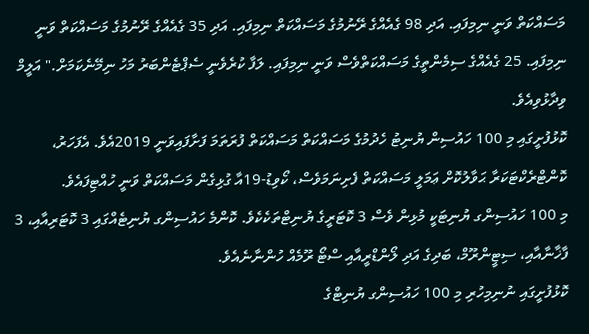މަސައްކަތް ވަނީ ނިމިފައި. އަދި 98 ގެއެއްގެ ރޭނުމުގެ މަސައްކަތް ނިމިފައި. އަދި 35 ގެއެއްގެ ރޭނުމުގެ މަސައްކަތް ވަނީ ނިމިފައި. 25 ގެއެއްގެ ސިމެންތީގެ މަސައްކަތްވެސް ވަނީ ނިމިފައި. ލަފާ ކުރެވެނީ ސެޕްޓެންބަރު މަހު ނިމޭނެކަމަށް." އަލީމް ވިދާޅުވިއެވެ.
ކޮޅުފުށީގައި މި 100 ހައުސިން ޔުނިޓު ހެދުމުގެ މަސައްކަތް މަސައްކަތް ފުރަތަމަ ފަށާފައިވަނީ 2019އެވެ. އެފަހަރު، ކޮންޓްރެކްޓަކަރާ ޙަވާލުކޮށް ޢަމަލީ މަސައްކަތް ފެށިނަމަވެސް، ކޯވިޑު-19އާ ގުޅިގެން މަސައްކަތް ވަނީ ހުއްޓިފައެވެ.
މި 100 ހައުސިންގ ޔުނިޓަކީ މުޅިން ވެސް 3 ކޮޓަރީގެ ޔުނިޓްތަކެކެވެ. ކޮންމެ ހައުސިންގ ޔުނިޓެއްގައި 3 ކޮޓަރިއާއި، 3 ފާޚާނާއާއި، ސިޓީންރޫމް، ބަދިގެ އަދި ލޯންޑްރީއާއި ސްޓޯ ރޫމެއް ހުންނާނެއެވެ.
ކޮޅުފުށީގައި ނުނިމިހުރި މި 100 ހައުސިންގ ޔުނިޓްގެ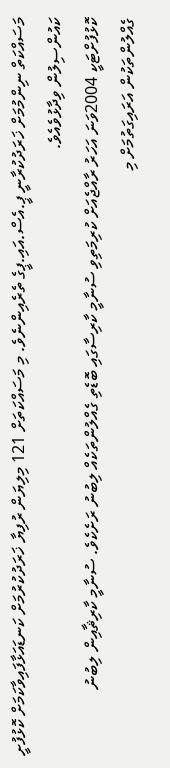މަސައްކަތް ނިންމުމަށް ޚަރަދުކުރާނީ ޕީ.އެސް.އައި.ޕީގެ ތެރެއިންނެވެ. މި މަސައްކަތަށް 121 މިލިޔަން ރުފިޔާ ޚަރަދުކުރުމަށް ކަނޑައަޅާފައިވާކަމަށް ކޮޅުފުށީ ކައުންސިލުން ވިދާޅުވެއެވެ.
ކޮޅުފުށްޓަކީ 2004ވަނަ އަހަރު ރާއްޖެއަށް ކުރިމަތިވި ސުނާމީ ކާރިސާގައި ބޮޑެތި ގެއްލުންތަކެއް ލިބުނު ރަށެކެވެ. ސުނާމީ ކާރިޘާއިން ލިބުނު ގެއްލުންތަކުން އަރައިގަތުމަށް މި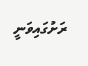ރަށުގައިވަނީ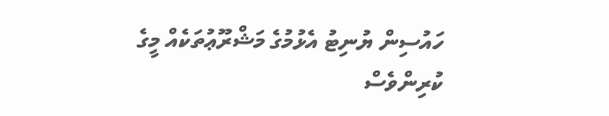ހައުސިން ޔުނިޓު އެޅުމުގެ މަޝްރޫޢުތަކެއް މީގެ ކުރިންވެސް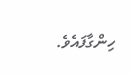ހިންގާފައެވެ.